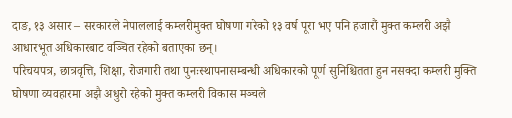दाङ, १३ असार – सरकारले नेपाललाई कम्लरीमुक्त घोषणा गरेको १३ वर्ष पूरा भए पनि हजारौं मुक्त कम्लरी अझै आधारभूत अधिकारबाट वञ्चित रहेको बताएका छन्।
परिचयपत्र, छात्रवृत्ति, शिक्षा, रोजगारी तथा पुनःस्थापनासम्बन्धी अधिकारको पूर्ण सुनिश्चितता हुन नसक्दा कम्लरी मुक्ति घोषणा व्यवहारमा अझै अधुरो रहेको मुक्त कम्लरी विकास मञ्चले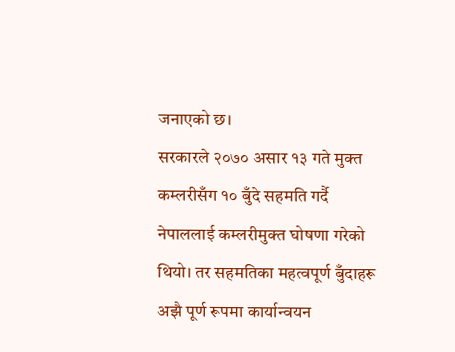जनाएको छ।
सरकारले २०७० असार १३ गते मुक्त कम्लरीसँग १० बुँदे सहमति गर्दै नेपाललाई कम्लरीमुक्त घोषणा गरेको थियो। तर सहमतिका महत्वपूर्ण बुँदाहरू अझै पूर्ण रूपमा कार्यान्वयन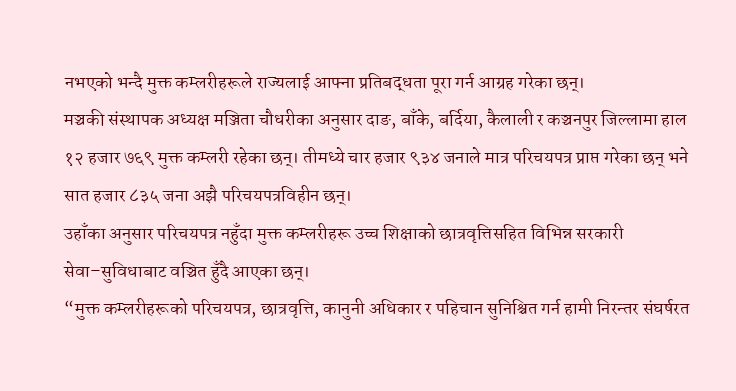नभएको भन्दै मुक्त कम्लरीहरूले राज्यलाई आफ्ना प्रतिबद्धता पूरा गर्न आग्रह गरेका छन्।
मञ्चकी संस्थापक अध्यक्ष मञ्जिता चौधरीका अनुसार दाङ, बाँके, बर्दिया, कैलाली र कञ्चनपुर जिल्लामा हाल १२ हजार ७६९ मुक्त कम्लरी रहेका छन्। तीमध्ये चार हजार ९३४ जनाले मात्र परिचयपत्र प्राप्त गरेका छन् भने सात हजार ८३५ जना अझै परिचयपत्रविहीन छन्।
उहाँका अनुसार परिचयपत्र नहुँदा मुक्त कम्लरीहरू उच्च शिक्षाको छात्रवृत्तिसहित विभिन्न सरकारी सेवा–सुविधाबाट वञ्चित हुँदै आएका छन्।
“मुक्त कम्लरीहरूको परिचयपत्र, छात्रवृत्ति, कानुनी अधिकार र पहिचान सुनिश्चित गर्न हामी निरन्तर संघर्षरत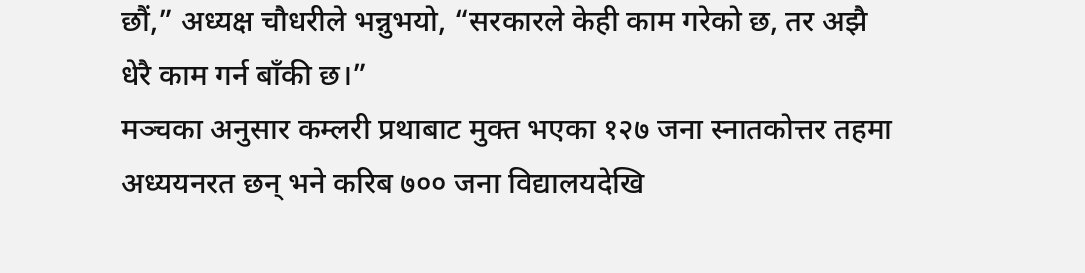छौं,” अध्यक्ष चौधरीले भन्नुभयो, “सरकारले केही काम गरेको छ, तर अझै धेरै काम गर्न बाँकी छ।”
मञ्चका अनुसार कम्लरी प्रथाबाट मुक्त भएका १२७ जना स्नातकोत्तर तहमा अध्ययनरत छन् भने करिब ७०० जना विद्यालयदेखि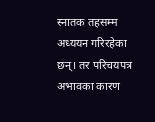स्नातक तहसम्म अध्ययन गरिरहेका छन्। तर परिचयपत्र अभावका कारण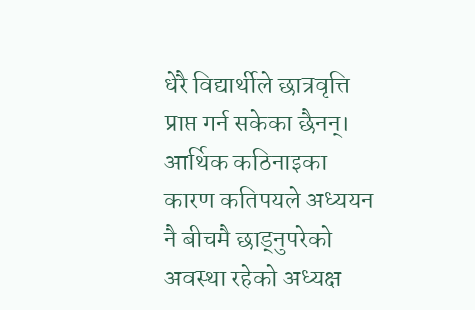धेरै विद्यार्थीले छात्रवृत्ति प्राप्त गर्न सकेका छैनन्। आर्थिक कठिनाइका कारण कतिपयले अध्ययन नै बीचमै छाड्नुपरेको अवस्था रहेको अध्यक्ष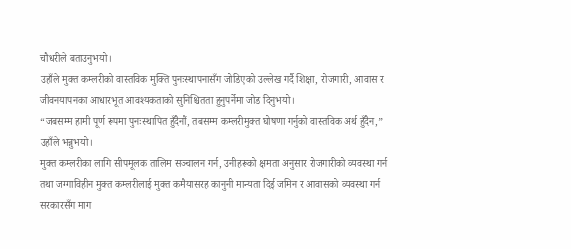चौधरीले बताउनुभयो।
उहाँले मुक्त कम्लरीको वास्तविक मुक्ति पुनःस्थापनासँग जोडिएको उल्लेख गर्दै शिक्षा, रोजगारी, आवास र जीवनयापनका आधारभूत आवश्यकताको सुनिश्चितता हुनुपर्नेमा जोड दिनुभयो।
“जबसम्म हामी पूर्ण रूपमा पुनःस्थापित हुँदैनौं, तबसम्म कम्लरीमुक्त घोषणा गर्नुको वास्तविक अर्थ हुँदैन,” उहाँले भन्नुभयो।
मुक्त कम्लरीका लागि सीपमूलक तालिम सञ्चालन गर्न, उनीहरूको क्षमता अनुसार रोजगारीको व्यवस्था गर्न तथा जग्गाविहीन मुक्त कम्लरीलाई मुक्त कमैयासरह कानुनी मान्यता दिई जमिन र आवासको व्यवस्था गर्न सरकारसँग माग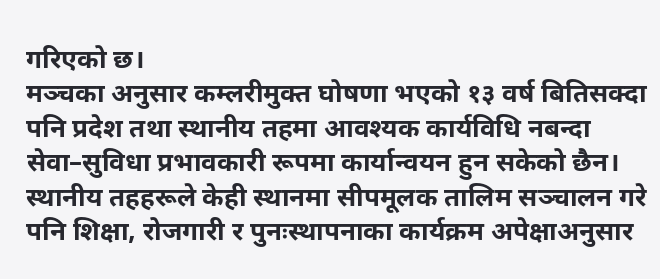गरिएको छ।
मञ्चका अनुसार कम्लरीमुक्त घोषणा भएको १३ वर्ष बितिसक्दा पनि प्रदेश तथा स्थानीय तहमा आवश्यक कार्यविधि नबन्दा सेवा–सुविधा प्रभावकारी रूपमा कार्यान्वयन हुन सकेको छैन। स्थानीय तहहरूले केही स्थानमा सीपमूलक तालिम सञ्चालन गरे पनि शिक्षा, रोजगारी र पुनःस्थापनाका कार्यक्रम अपेक्षाअनुसार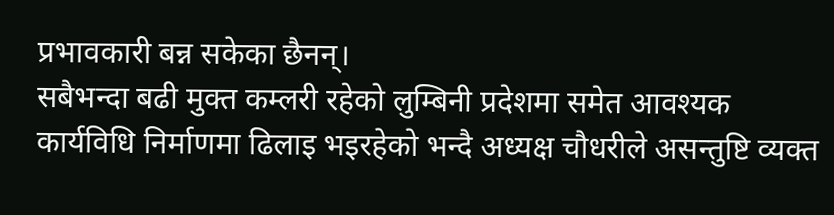प्रभावकारी बन्न सकेका छैनन्।
सबैभन्दा बढी मुक्त कम्लरी रहेको लुम्बिनी प्रदेशमा समेत आवश्यक कार्यविधि निर्माणमा ढिलाइ भइरहेको भन्दै अध्यक्ष चौधरीले असन्तुष्टि व्यक्त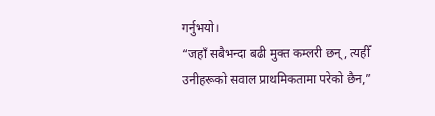गर्नुभयो।
“जहाँ सबैभन्दा बढी मुक्त कम्लरी छन्, त्यहीँ उनीहरूको सवाल प्राथमिकतामा परेको छैन,”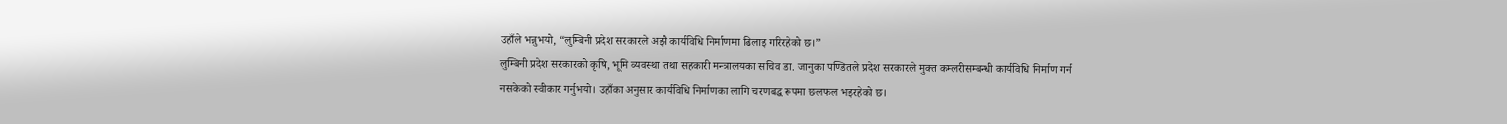उहाँले भन्नुभयो, “लुम्बिनी प्रदेश सरकारले अझै कार्यविधि निर्माणमा ढिलाइ गरिरहेको छ।”
लुम्बिनी प्रदेश सरकारको कृषि, भूमि व्यवस्था तथा सहकारी मन्त्रालयका सचिव डा. जानुका पण्डितले प्रदेश सरकारले मुक्त कम्लरीसम्बन्धी कार्यविधि निर्माण गर्न नसकेको स्वीकार गर्नुभयो। उहाँका अनुसार कार्यविधि निर्माणका लागि चरणबद्ध रूपमा छलफल भइरहेको छ।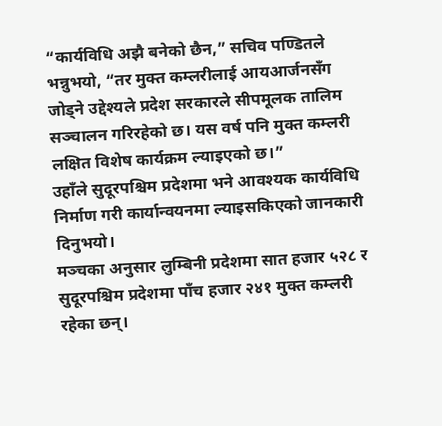“कार्यविधि अझै बनेको छैन,” सचिव पण्डितले भन्नुभयो, “तर मुक्त कम्लरीलाई आयआर्जनसँग जोड्ने उद्देश्यले प्रदेश सरकारले सीपमूलक तालिम सञ्चालन गरिरहेको छ। यस वर्ष पनि मुक्त कम्लरी लक्षित विशेष कार्यक्रम ल्याइएको छ।”
उहाँले सुदूरपश्चिम प्रदेशमा भने आवश्यक कार्यविधि निर्माण गरी कार्यान्वयनमा ल्याइसकिएको जानकारी दिनुभयो।
मञ्चका अनुसार लुम्बिनी प्रदेशमा सात हजार ५२८ र सुदूरपश्चिम प्रदेशमा पाँच हजार २४१ मुक्त कम्लरी रहेका छन्।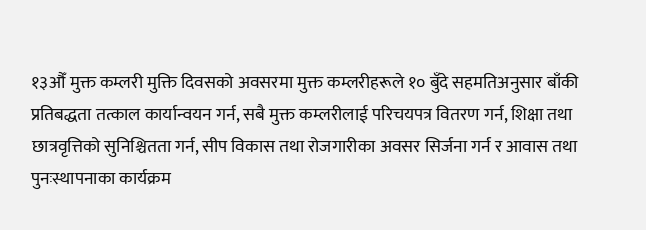१३औँ मुक्त कम्लरी मुक्ति दिवसको अवसरमा मुक्त कम्लरीहरूले १० बुँदे सहमतिअनुसार बाँकी प्रतिबद्धता तत्काल कार्यान्वयन गर्न, सबै मुक्त कम्लरीलाई परिचयपत्र वितरण गर्न, शिक्षा तथा छात्रवृत्तिको सुनिश्चितता गर्न, सीप विकास तथा रोजगारीका अवसर सिर्जना गर्न र आवास तथा पुनःस्थापनाका कार्यक्रम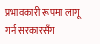प्रभावकारी रूपमा लागू गर्न सरकारसँग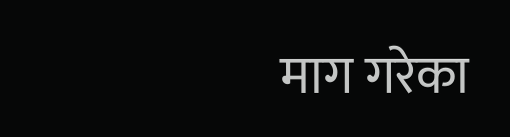माग गरेका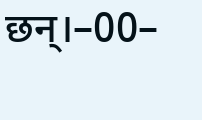छन्।–00–